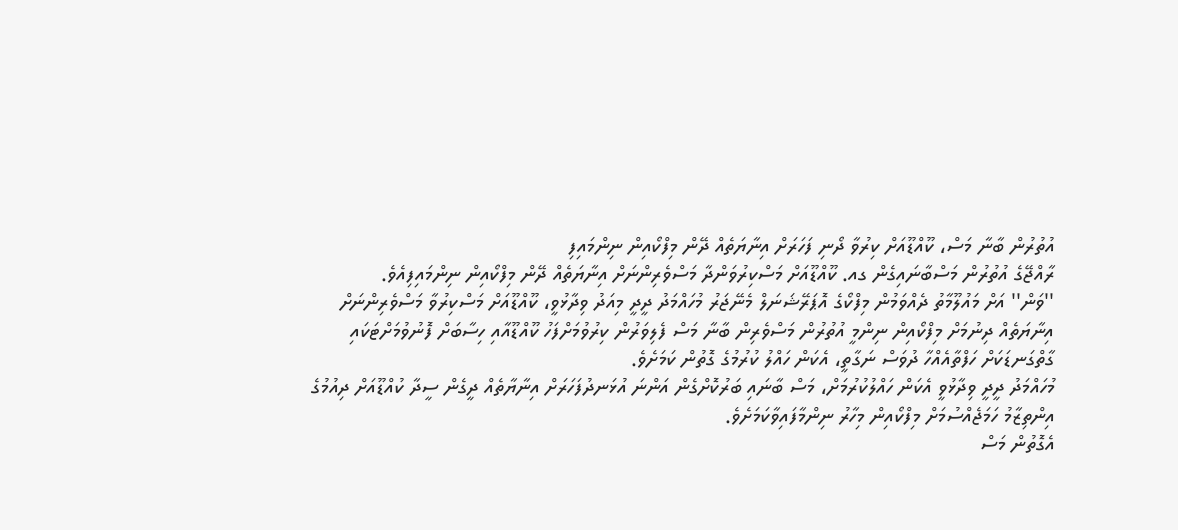އުތުރުން ބާނާ މަސް، ކޫއްޑޫއަށް ކިރުވާ ދޯނި ފަހަރަށް އިނާޔަތެއް ދޭން މިފްކޯއިން ނިންމައިފި
ރާއްޖޭގެ އުތުރުން މަސްބާނައިގެން ގއ. ކޫއްޑޫއަށް މަސްކިރުވަންދާ މަސްވެރިންނަށް އިނާޔަތެއް ދޭން މިފްކޯއިން ނިންމައިފިއެވެ.
''ވަން'' އަށް މައުލޫމާތު ދެއްވަމުން މިފްކޯގެ އޮޕަރޭޝަނަލް މެނޭޖަރު މުހައްމަދު ދީދީ މިއަދު ވިދާޅުވީ، ކޫއްޑޫއަށް މަސްކިރުވާ މަސްވެރިންނަށް އިނާޔަތެއް ދިނުމަށް މިފްކޯއިން ނިންމީ އުތުރުން މަސްވެރިން ބާނާ މަސް ފެލިވަރުން ކިރުވުމަށްފަހު ކޫއްޑޫއާއި ހިސާބަށް ފޮނުވުމަށްޓަކައި ގާތްގަނޑަކަށް ހަފްތާއެއްހާ ދުވަސް ނަގާތީ، އެކަން ހައްލު ކުރުމުގެ ގޮތުން ކަމަށެވެ.
މުހައްމަދު ދީދީ ވިދާޅުވީ އެކަން ހައްލުކުރުމަށް، މަސް ބާނައި ބަރުކޮށްގެން އަންނަ އުޅަނދުފަހަރަށް އިނާޔާތެއް ދީގެން ސީދާ ކުއްޑޫއަށް ދިއުމުގެ އިންތިޒާމު ހަމަޖެއްސުމަށް މިފްކޯއިން މިހާރު ނިންމާފައިވާކަމަށެވެ.
އެގޮތުން މަސް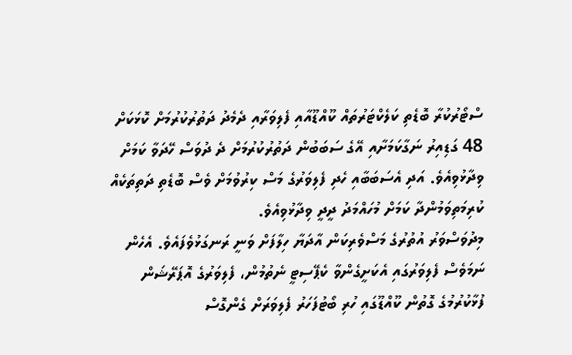ސްޓޯރުކުރާ ބޮޑެތި ކަލެކްޓަރުތައް ކޫއްޑޫއާއި ފެލިވަރާއި ދެމެދު ދަތުރުކުރުމަށް ކޮޅަކަށް 48 ގަޑިއިރު ނަގާކަމަށާއި އޭގެ ސަބަބުން ދަތުރުކުރުމަށް ދެ ދުވަސް ހޭދަވާ ކަމަށް ވިދާޅުވިއެވެ. އަދި އެސަބަބާއި ހެދި ފެލިވަރުގެ މަސް ކިރުވުމަށް ވެސް ބޮޑެތި ދަތިތަކެއް ކުރިމަތިވަމުންދާ ކަމަށް މުހައްމަދު ދީދީ ވިދާޅުވިއެވެ.
މިދުވަސްވަރު އުތުރުގެ މަސްވެރިކަން އާދަޔާ ހިލާފަށް ވަނީ ރަނގަޅުވެފައެވެ. އެހެން ނަމަވެސް ފެލިވަރުގައި އެކަށީގެންވާ ކެޕޭސިޓީ ނެތުމުން، ފެލިވަރުގެ އޮޕަރޭޝަން ފުޅާކުރުމުގެ ގޮތުން ކޫއްޑޫގައި ހުރި ބޯޓުފަހަރު ފެލިވަރަށް ގެންގޮސް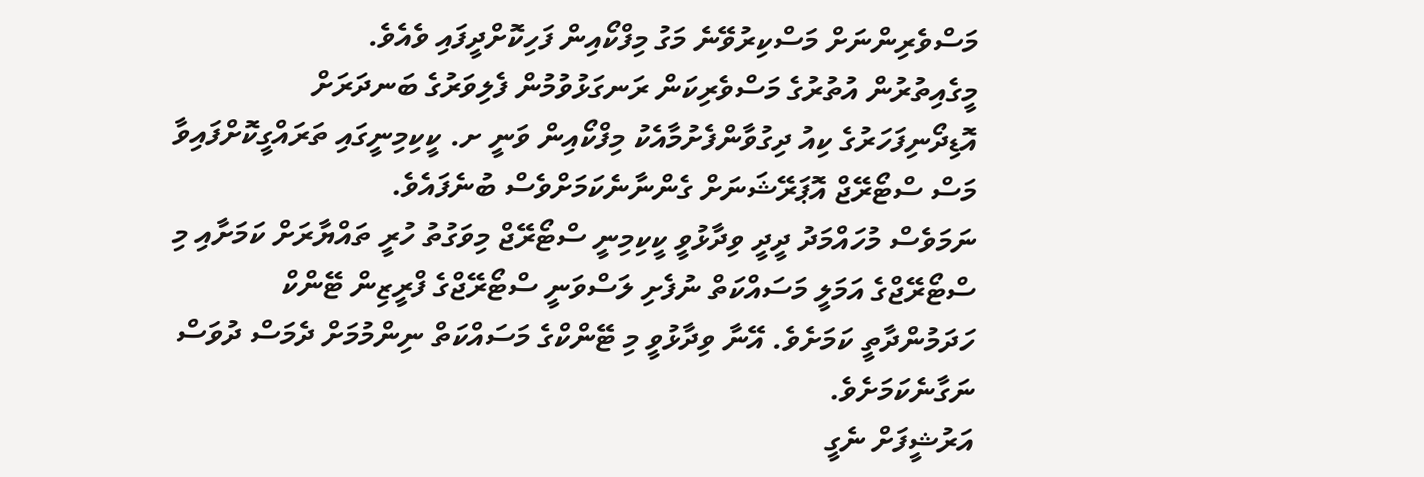މަސްވެރިންނަށް މަސްކިރުވޭނެ މަގު މިފްކޯއިން ފަހިކޮށްދީފައި ވެއެވެ.
މީގެއިތުރުން އުތުރުގެ މަސްވެރިކަން ރަނގަޅުވުމުން ފެލިވަރުގެ ބަނދަރަށް އޮޑިދޯނިފަހަރުގެ ކިއު ދިގުވާންފެށުމާއެކު މިފްކޯއިން ވަނީ ށ. ކީކިމިނީގައި ތަރައްގީކޮށްފައިވާ މަސް ސްޓޯރޭޖް އޮޕަރޭޝަނަށް ގެންނާނެކަމަށްވެސް ބުނެފައެވެ.
ނަމަވެސް މުހައްމަދު ދީދީ ވިދާޅުވީ ކީކިމިނީ ސްޓޯރޭޖް މިވަގުތު ހުރީ ތައްޔާރަށް ކަމަށާއި މި ސްޓޯރޭޖްގެ އަމަލީ މަސައްކަތް ނުފެށި ލަސްވަނީ ސްޓޯރޭޖްގެ ފްރީޒިން ޓޭންކް ހަދަމުންދާތީ ކަމަށެވެ. އޭނާ ވިދާޅުވީ މި ޓޭންކްގެ މަސައްކަތް ނިންމުމަށް ދެމަސް ދުވަސް ނަގާނެކަމަށެވެ.
އަރުޝީފަށް ނެގީ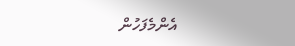އެންމެފަހުން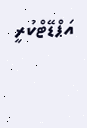އަޕްޑޭޓްކުރީ